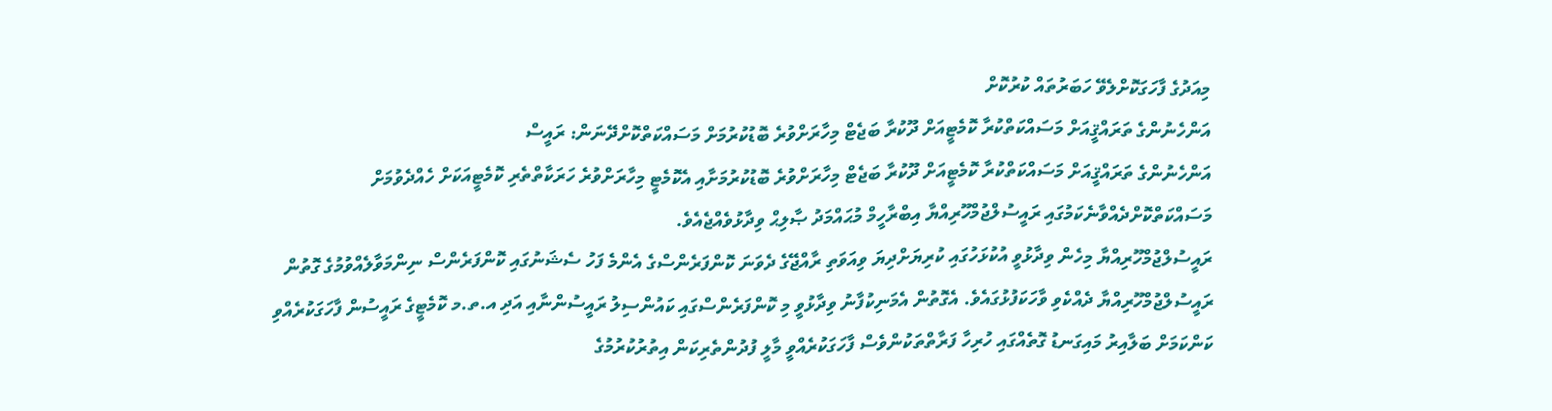މިއަދުގެ ފާހަގަކޮށްލެވޭ ހަބަރުތައް ކުރުކޮށް
އަންހެނުންގެ ތަރައްޤީއަށް މަސައްކަތްކުރާ ކޮމެޓީއަށް ދޫކުރާ ބަޖެޓް މިހާރަށްވުރެ ބޮޑުކުރުމަށް މަސައްކަތްކޮށްދޭނަން: ރައީސް
އަންހެނުންގެ ތަރައްޤީއަށް މަސައްކަތްކުރާ ކޮމެޓީއަށް ދޫކުރާ ބަޖެޓް މިހާރަށްވުރެ ބޮޑުކުރުމަށާއި އެކޮމެޓީ މިހާރަށްވުރެ ހަރަކާތްތެރި ކޮމެޓީއަކަށް ހެއްދެވުމަށް މަސައްކަތްކޮށްދެއްވާނެކަމުގައި ރައީސުލްޖުމްހޫރިއްޔާ އިބްރާހީމް މުޙައްމަދު ޞާލިޙް ވިދާޅުވެއްޖެއެވެ.
ރައީސުލްޖުމްހޫރިއްޔާ މިހެން ވިދާޅުވީ އުކުޅަހުގައި ކުރިޔަށްދިޔަ ވިއަވަތި ރާއްޖޭގެ ދެވަނަ ކޮންފަރެންސްގެ އެންމެ ފަހު ސެޝަނުގައި ކޮންފަރެންސް ނިންމަވާލެއްވުމުގެ ގޮތުން ރައީސުލްޖުމްހޫރިއްޔާ ދެއްކެވި ވާހަކަފުޅުގައެވެ. އެގޮތުން އެމަނިކުފާނު ވިދާޅުވީ މި ކޮންފަރެންސްގައި ކައުންސިލު ރައީސުންނާއި އަދި އ.ތ.މ ކޮމެޓީގެ ރައީސުން ފާހަގަކުރެއްވި ކަންކަމަށް ބަލާއިރު މައިގަނޑު ގޮތެއްގައި ހުރިހާ ފަރާތްތަކުންވެސް ފާހަގަކުރެއްވީ މާލީ ފުދުންތެރިކަން އިތުރުކުރުމުގެ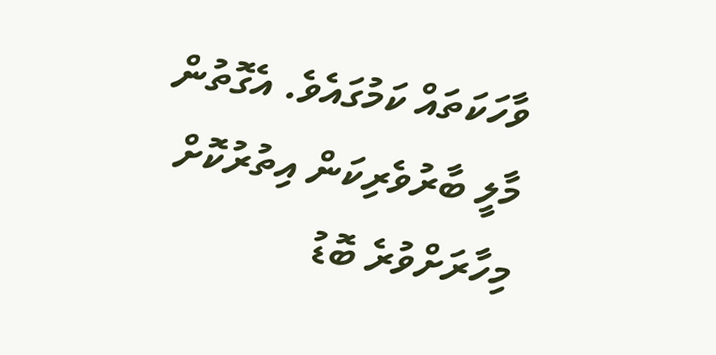ވާހަކަތައް ކަމުގައެވެ. އެގޮތުން މާލީ ބާރުވެރިކަން އިތުރުކޮށް މިހާރަށްވުރެ ބޮޑު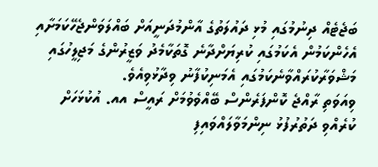ބަޖެޓެއް ދިނުމުގައި މުޅި ދައުލަތުގެ އާންމުދަނީއަށް ބައްލަވަންޖެހޭކަމަށާއި އެހެންކަމުން އެކަމުގައި ކުރިޔަށްދާނެ ގޮތަކާމެދު ވަޒީރުންގެ މަޖިލީހުގައި މަޝްވަރާކުރައްވާނެކަމުގައި އެމަނިކުފާނު ވިދާޅުވިއެވެ.
ވިއަވަތި ރާއްޖެ ކޮންފަރެންސް ބޭއްވެވުމަށް ރައީސް އއ. އުކުޅަހަށް ކުރެއްވި ދަތުރުފުޅު ނިންމަވާލައްވައިފި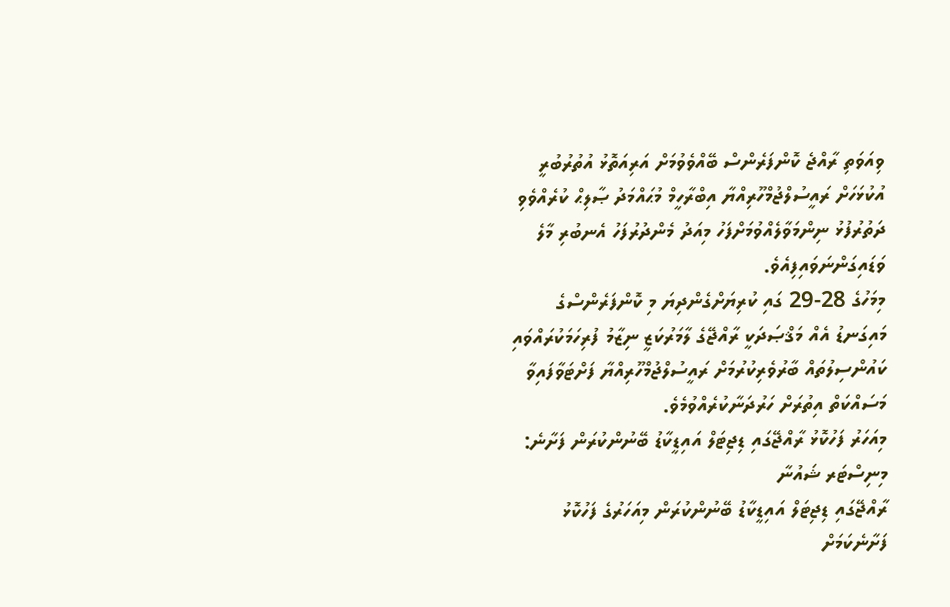ވިއަވަތި ރާއްޖެ ކޮންފަރެންސް ބޭއްވެވުމަށް އަރިއަތޮޅު އުތުރުބުރީ އުކުޅަހަށް ރައީސުލްޖުމްހޫރިއްޔާ އިބްރާހީމް މުޙައްމަދު ޞާލިޙް ކުރެއްވެވި ދަތުރުފުޅު ނިންމަވާލެއްވުމަށްފަހު މިއަދު މެންދުރުފަހު އެނބުރި މާލެ ވަޑައިގަންނަވައިފިއެވެ.
މިމަހުގެ 28-29 ގައި ކުރިޔަށްގެންދިޔަ މި ކޮންފަރެންސްގެ މައިގަނޑު އެއް މަޤްޞަދަކީ ރާއްޖޭގެ ލާމަރުކަޒީ ނިޒާމު ފުރިހަމަކުރައްވައި ކައުންސިލުތައް ބާރުވެރިކުރުމަށް ރައީސުލްޖުމްހޫރިއްޔާ ފަށްޓަވާފައިވާ މަސައްކަތް އިތުރަށް ހަރުދަނާކުރެއްވުމެވެ.
މިއަހަރު ފަހުކޮޅު ރާއްޖޭގައި ޑިޖިޓަލް އައިޑީކާޑު ބޭނުންކުރަން ފަށާނެ: މިނިސްޓަރ ޝައުނާ
ރާއްޖޭގައި ޑިޖިޓަލް އައިޑީކާޑު ބޭނުންކުރަން މިއަހަރުގެ ފަހުކޮޅު ފަށާނެކަމަށް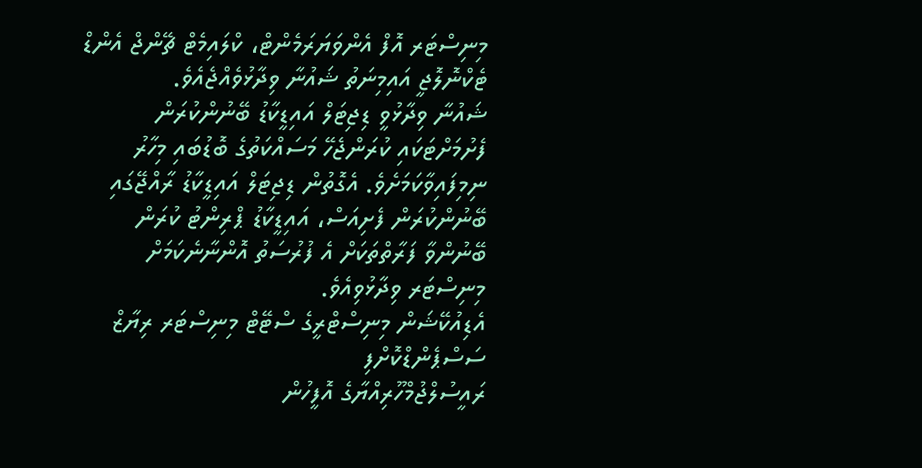މިނިސްޓަރ އޮފް އެންވަޔަރަމެންޓް، ކްލައިމެޓް ޗޭންޖް އެންޑް ޓެކްނޮލޮޖީ އައިމިނަތު ޝައުނާ ވިދާޅުވެއްޖެއެވެ.
ޝައުނާ ވިދާޅުވީ ޑިޖިޓަލް އައިޑީކާޑު ބޭނުންކުރަން ފެށުމަށްޓަކައި ކުރަންޖެހޭ މަސައްކަތުގެ ބޮޑުބައި މިހާރު ނިމިފައިވާކަމަށެވެ. އެގޮތުން ޑިޖިޓަލް އައިޑީކާޑު ރާއްޖޭގައި ބޭނުންކުރަން ފެށިއަސް، އައިޑީކާޑު ޕްރިންޓު ކުރަން ބޭނުންވާ ފަރާތްތަކަށް އެ ފުރުސަތު އޮންނާނެކަމަށް މިނިސްޓަރ ވިދާޅުވިއެވެ.
އެޑިއުކޭޝަން މިނިސްޓްރީގެ ސްޓޭޓް މިނިސްޓަރ ރިޔާޒް ސަސްޕެންޑްކޮށްފި
ރައީސުލްޖުމްހޫރިއްޔާގެ އޮފީހުން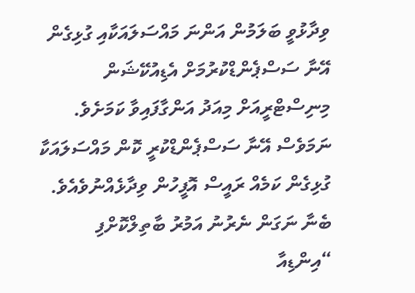ވިދާޅުވީ ބަލަމުން އަންނަ މައްސަލައަކާއި ގުޅިގެން އޭނާ ސަސްޕެންޑްކުރުމަށް އެޑިއުކޭޝަން މިނިސްޓްރީއަށް މިއަދު އަންގާފައިވާ ކަމަށެވެ. ނަމަވެސް އޭނާ ސަސްޕެންޑްކުރީ ކޮން މައްސަލައަކާ ގުޅިގެން ކަމެއް ރައީސް އޮފީހުން ވިދާޅެއްނުވެއެވެ.
ބެނާ ނަގަން ނެރުނު އަމުރު ބާތިލްކޮށްފި
“އިންޑިއާ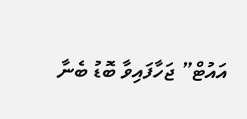އައުޓް” ޖަހާފައިވާ ބޮޑު ބެނާ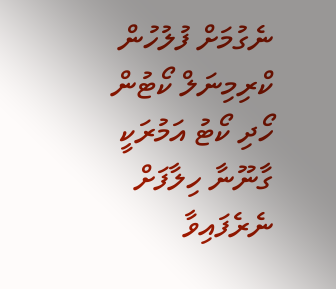ނެގުމަށް ފުލުހުން ކްރިމިނަލް ކޯޓުން ހޯދި ކޯޓު އަމުރަކީ ގާނޫނާ ހިލާފަށް ނެރެފައިވާ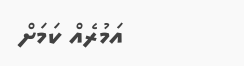އަމުރެއް ކަމަށް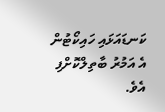ކަނޑައަޅައި ހައިކޯޓުން އެ އަމުރު ބާތިލްކޮށްފި އެވެ.